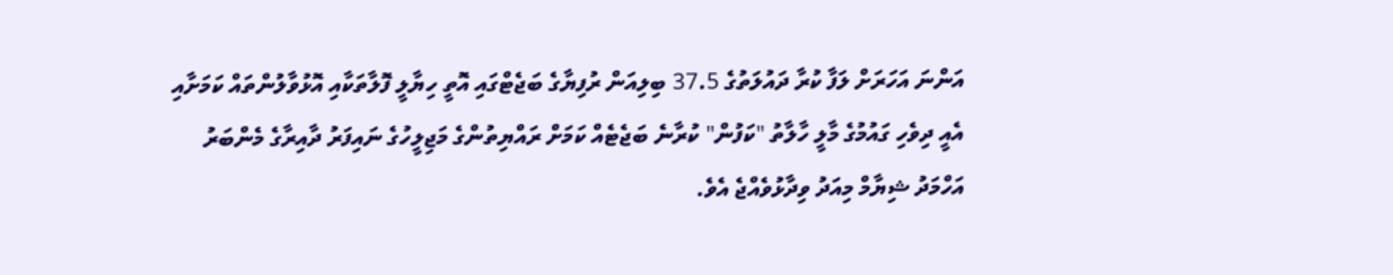އަންނަ އަހަރަށް ލަފާ ކުރާ ދައުލަތުގެ 37.5 ބިލިއަން ރުފިޔާގެ ބަޖެޓްގައި އޮތީ ހިޔާލީ ފޮލާތަކާއި އޮޅުވާލުންތައް ކަމަށާއި އެއީ ދިވެހި ގައުމުގެ މާލީ ހާލާތު "ކަފުން" ކުރާނެ ބަޖެޓެއް ކަމަށް ރައްޔިތުންގެ މަޖިލީހުގެ ނައިފަރު ދާއިރާގެ މެންބަރު އަހްމަދު ޝިޔާމް މިއަދު ވިދާޅުވެއްޖެ އެވެ.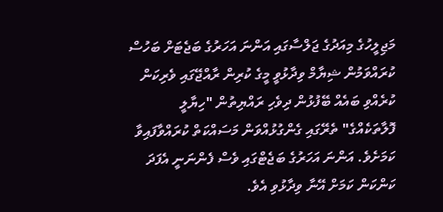މަޖިލީހުގެ މިއަދުގެ ޖަލްސާގައި އަންނަ އަހަރުގެ ބަޖެޓަށް ބަހުސް ކުރައްވަމުން ޝިޔާމް ވިދާޅުވީ މީގެ ކުރިން ރާއްޖޭގައި ވެރިކަން ކުރެއްވި ބައެއް ބޭފުޅުން ދިވެހި ރައްޔިތުން "ހިޔާލީ ފޮލާތަކެއްގެ" ތެރޭގައި ގެންގުޅުއްވަން މަސައްކަތް ކުރައްވާފައިވާ ކަމަށެވެ. އަންނަ އަހަރުގެ ބަޖެޓްގައި ވެސް ފެންނަނީ އެފަދަ ކަންކަން ކަމަށް އޭނާ ވިދާޅުވި އެވެ.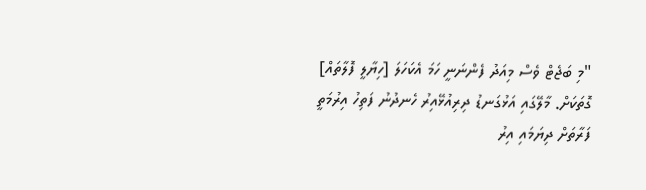"މި ބަޖެޓް ވެސް މިއަދު ފެންނަނީ ހަމަ އެކަހަލަ [ހިޔާލީ ފޮލާތައް] ގޮތަކަށް. މާލޭގައި އަޅުގަނޑު ދިރިއުޅޭއިރު ހެނދުނު ފަތިހު އިރުމަތީ ފަރާތަށް ދިޔަމައި އިރު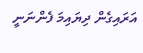އަރައިގެން ދިޔައިމަ ފެންނަނީ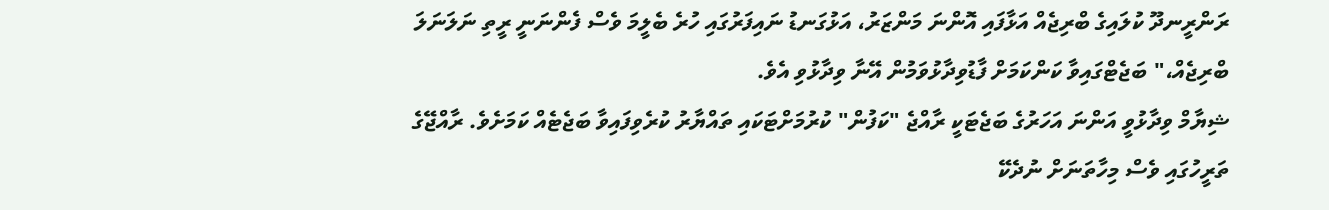ރަންރީނދޫ ކުލައިގެ ބްރިޖެއް އަޅާފައި އޮންނަ މަންޒަރު، އަޅުގަނޑު ނައިފަރުގައި ހުރެ ބެލީމަ ވެސް ފެންނަނީ ރީތި ނަލަނަލަ ބްރިޖެއް،" ބަޖެޓްގައިވާ ކަންކަމަށް ފާޑުވިދާޅުވަމުން އޭނާ ވިދާޅުވި އެވެ.
ޝިޔާމް ވިދާޅުވީ އަންނަ އަހަރުގެ ބަޖެޓަކީ ރާއްޖެ "ކަފުން" ކުރުމަށްޓަކައި ތައްޔާރު ކުރެވިފައިވާ ބަޖެޓެއް ކަމަށެވެ. ރާއްޖޭގެ ތަރީހުގައި ވެސް މިހާތަނަށް ނުދެކޭ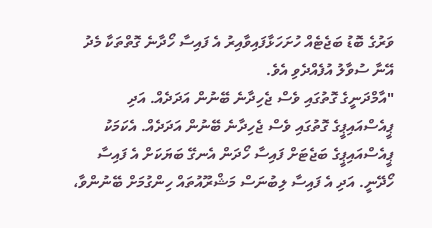ވަރުގެ ބޮޑު ބަޖެޓެއް ހުށަހަޅާފައިވާއިރު އެ ފައިސާ ހޯދާނެ ގޮތްތަކާ މެދު އޭނާ ސުވާލު އުފެއްދެވި އެވެ.
"އާމްދަނީގެ ގޮތުގައި ވެސް ޖެހިދާނެ ބޭނުން އަދަދެއް. އަދި ޕީއެސްއައިޕީގެ ގޮތުގައި ވެސް ޖެހިދާނެ ބޭނުން އަދަދެއް. އެކަމަކު ޕީއެސްއައިޕީގެ ބަޖެޓަށް ފައިސާ ހޯދަން އެނގޭ ބަޔަކަށް އެ ފައިސާ ހޯދޭނީ. އަދި އެ ފައިސާ ލިބުނަސް މަޝްރޫއުތައް ހިންގުމަށް ބޭނުންވާ،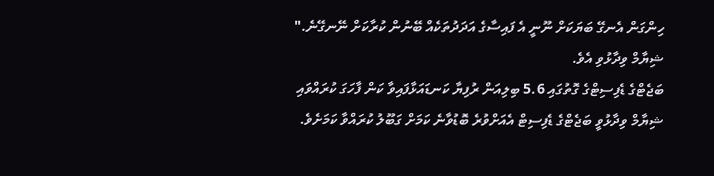ހިންގަން އެނގޭ ބަޔަކަށް ނޫނީ އެ ފައިސާގެ އަދަދުތަކެއް ބޭނުން ކުރާކަށް ނޭނގޭނެ." ޝިޔާމް ވިދާޅުވި އެވެ.
ބަޖެޓްގެ ޑެފިސިޓްގެ ގޮތުގައި 5.6 ބިލިއަން ރުފިޔާ ކަނޑައަޅާފައިވާ ކަން ފާހަގަ ކުރައްވައި ޝިޔާމް ވިދާޅުވީ ބަޖެޓްގެ ޑެފިސިޓް އެއަށްވުރެ ބޮޑުވާނެ ކަމަށް ގަބޫލު ކުރައްވާ ކަމަށެވެ.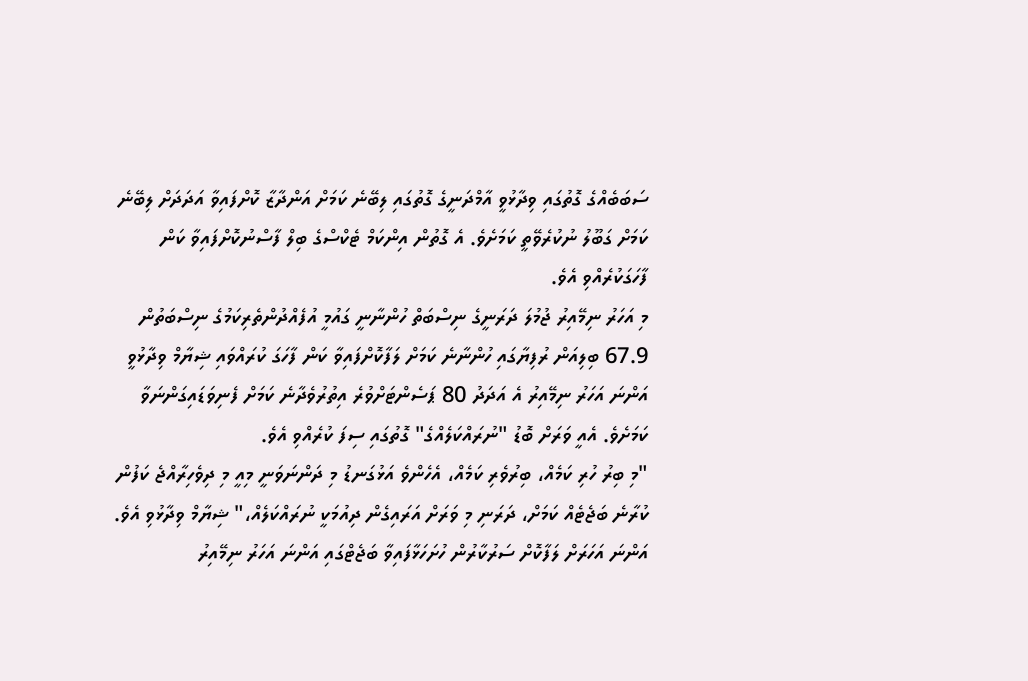ސަބަބެއްގެ ގޮތުގައި ވިދާޅުވީ އާމްދަނީގެ ގޮތުގައި ލިބޭނެ ކަމަށް އަންދާޒާ ކޮށްފައިވާ އަދަދަށް ލިބޭނެ ކަމަށް ގަބޫލު ނުކުރެވޭތީ ކަމަށެވެ. އެ ގޮތުން އިންކަމް ޓެކްސްގެ ބިލް ފާސްނުކޮށްފައިވާ ކަން ފާހަގަކުރެއްވި އެވެ.
މި އަހަރު ނިމޭއިރު ޖުމުލަ ދަރަނީގެ ނިސްބަތް ހުންނާނީ ގައުމީ އުފެއްދުންތެރިކަމުގެ ނިސްބަތުން 67.9 ބިލިއަން ރުފިޔާގައި ހުންނާނެ ކަމަށް ލަފާކޮށްފައިވާ ކަން ފާހަގަ ކުރައްވައި ޝިޔާމް ވިދާޅުވީ އަންނަ އަހަރު ނިމޭއިރު އެ އަދަދު 80 ޕަސެންޓަށްވުރެ އިތުރުވެދާނެ ކަމަށް ފެނިވަޑައިގަންނަވާ ކަމަށެވެ. އެއީ ވަރަށް ބޮޑު "ނުރައްކަލެއްގެ" ގޮތުގައި ސިފަ ކުރެއްވި އެވެ.
"މި ބިރު ހުރި ކަމެއް، ބިރުވެރި ކަމެއް، އެހެންވެ އަޅުގަނޑު މި ދަންނަވަނީ މިއީ މި ދިވެހިރާއްޖެ ކަފުން ކުރާނެ ބަޖެޓެއް ކަމަށް، ދަރަނި މި ވަރަށް އަރައިގެން ދިއުމަކީ ނުރައްކަލެއް،" ޝިޔާމް ވިދާޅުވި އެވެ.
އަންނަ އަހަރަށް ލަފާކޮށް ސަރުކާރުން ހުށަހަޅާފައިވާ ބަޖެޓްގައި އަންނަ އަހަރު ނިމޭއިރު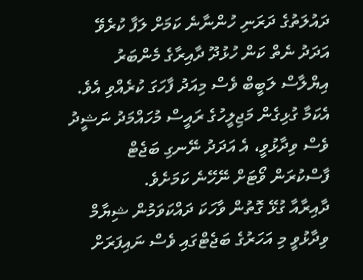ދައުލަތުގެ ދަރަނި ހުންނާނެ ކަމަށް ލަފާ ކުރެވޭ އަދަދު ނެތް ކަން ހުޅުދޫ ދާއިރާގެ މެންބަރު އިޔްލާސް ލަބީބް ވެސް މިއަދު ފާހަގަ ކުރެއްވި އެވެ. އެކަމާ ގުޅިގެން މަޖިލީހުގެ ރައީސް މުހައްމަދު ނަޝީދު ވެސް ވިދާޅުވީ، އެ އަދަދު ނޭނގި ބަޖެޓް ފާސްކުރަން ވޯޓަށް ނޭހޭނެ ކަމަށެވެ.
ދާއިރާއާ ގުޅޭ ގޮތުން ވާހަކަ ދައްކަވަމުން ޝިޔާމް ވިދާޅުވީ މި އަހަރުގެ ބަޖެޓްގައި ވެސް ނައިފަރަށް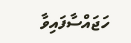ހަޖައްސާފައިވާ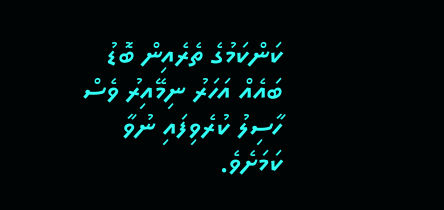ކަންކަމުގެ ތެރެއިން ބޮޑު ބައެއް އަހަރު ނިމޭއިރު ވެސް ހާސިލު ކުރެވިފައި ނުވާ ކަމަށެވެ.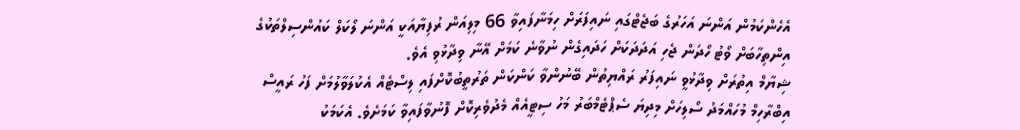އެހެންކަމުން އަންނަ އަހަރުގެ ބަޖެޓްގައި ނައިފަރަށް ހިމަނާފައިވާ 66 މިލިއަން ރުފިޔާއަކީ އަންނަ ލޯކަލް ކައުންސިލްތަކުގެ އިންތިހާބަށް ވޯޓު ހޯދަން ޖެހި އަދަދަކަށް ހަދައިގެން ނުވާނެ ކަމަށް އޭނާ ވިދާޅުވި އެވެ.
ޝިޔާމް އިތުރަށް ވިދާޅުވީ ނައިފަރު ރައްޔިތުން ބޭނުންވާ ކަންކަން ތަރުތީބުކޮށްފައި ލިސްޓެއް އެކުލަވާލުމަށް ފަހު ރައީސް އިބްރާހިމް މުހައްމަދު ސޯލިހަށް މިދިޔަ ސެޕްޓެމްބަރު މަހު ސިޓީއެއް މެދުވެރިކޮށް ފޮނުވާފައިވާ ކަމަށެވެ. އެކަމަކު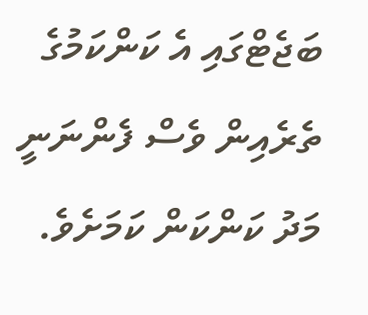ބަޖެޓްގައި އެ ކަންކަމުގެ ތެރެއިން ވެސް ފެންނަނީ މަދު ކަންކަން ކަމަށެވެ.